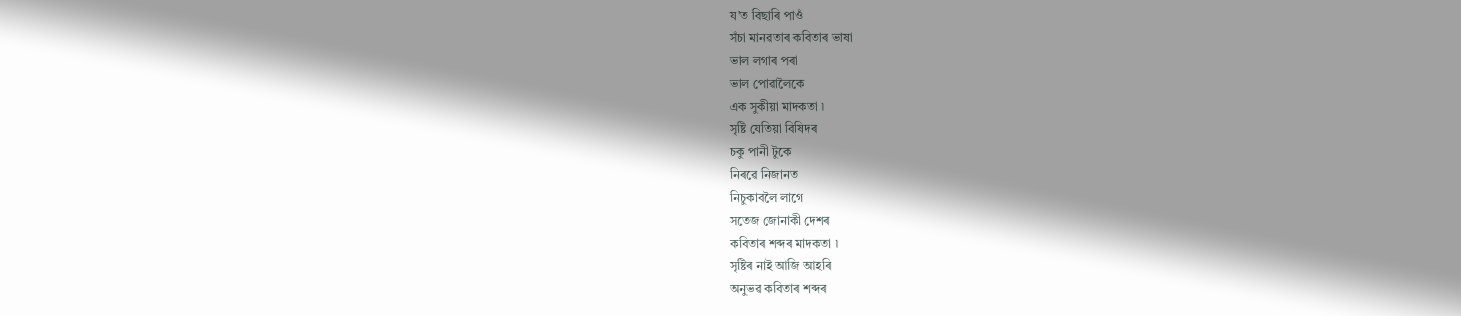য’ত বিছাৰি পাওঁ
সঁচা মানৱতাৰ কবিতাৰ ভাষা
ভাল লগাৰ পৰা
ভাল পোৱালৈকে
এক সুকীয়া মাদকতা ৷
সৃষ্টি যেতিয়া বিষিদৰ
চকু পানী টুকে
নিৰৱে নিজানত
নিচুকাবলৈ লাগে
সতেজ জোনাকী দেশৰ
কবিতাৰ শব্দৰ মাদকতা ৷
সৃষ্টিৰ নাই আজি আহৰি
অনুভৱ কবিতাৰ শব্দৰ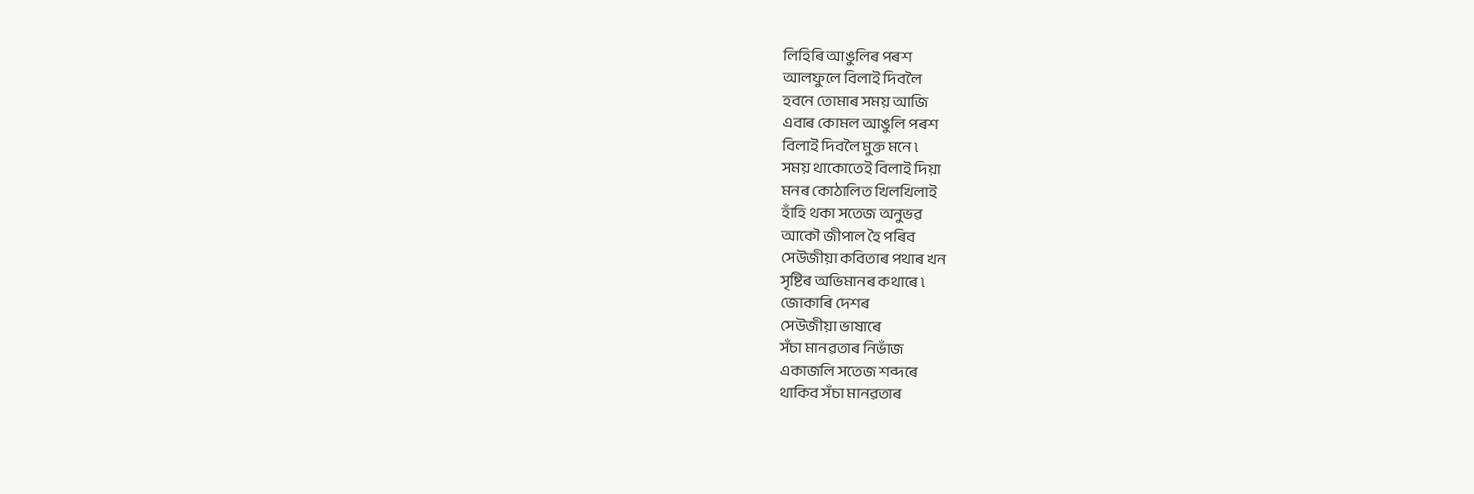লিহিৰি আঙুলিৰ পৰশ
আলফুলে বিলাই দিবলৈ
হবনে তোমাৰ সময় আজি
এবাৰ কোমল আঙুলি পৰশ
বিলাই দিবলৈ মুক্ত মনে ৷
সময় থাকোতেই বিলাই দিয়া
মনৰ কোঠালিত খিলখিলাই
হাঁহি থকা সতেজ অনুভৱ
আকৌ জীপাল হৈ পৰিব
সেউজীয়া কবিতাৰ পথাৰ খন
সৃষ্টিৰ অভিমানৰ কথাৰে ৷
জোকাৰি দেশৰ
সেউজীয়া ভাষাৰে
সঁচা মানৱতাৰ নিভাঁজ
একাজলি সতেজ শব্দৰে
থাকিব সঁচা মানৱতাৰ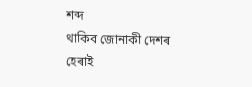শব্দ
থাকিব জোনাকী দেশৰ
হেৰাই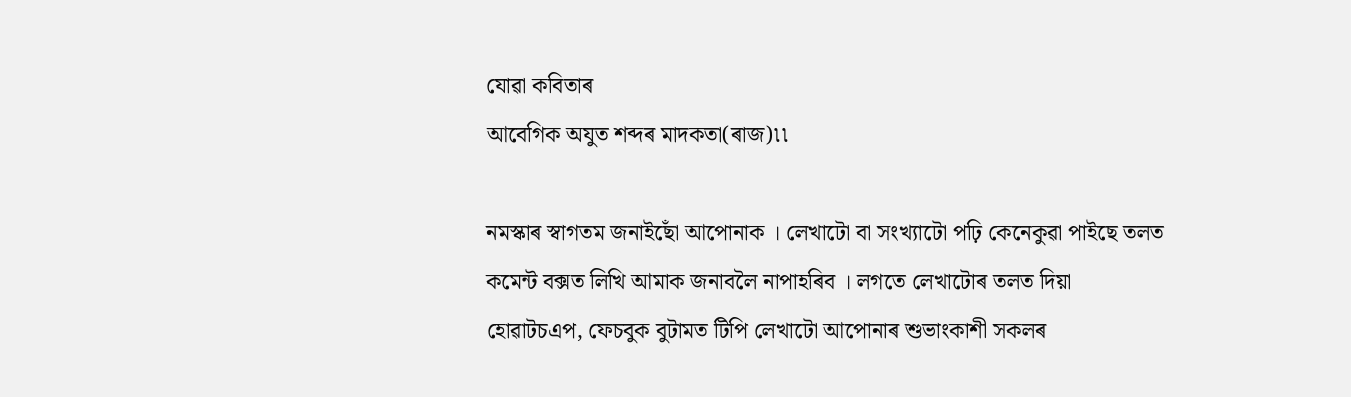যোৱা কবিতাৰ
আবেগিক অযুত শব্দৰ মাদকতা(ৰাজ)৷৷

নমস্কাৰ স্বাগতম জনাইছোঁ আপোনাক । লেখাটো বা সংখ্যাটো পঢ়ি কেনেকুৱা পাইছে তলত কমেন্ট বক্সত লিখি আমাক জনাবলৈ নাপাহৰিব । লগতে লেখাটোৰ তলত দিয়া হোৱাটচএপ, ফেচবুক বুটামত টিপি লেখাটো আপোনাৰ শুভাংকাশী সকলৰ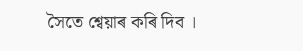সৈতে শ্বেয়াৰ কৰি দিব ।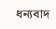ধন্যবাদ